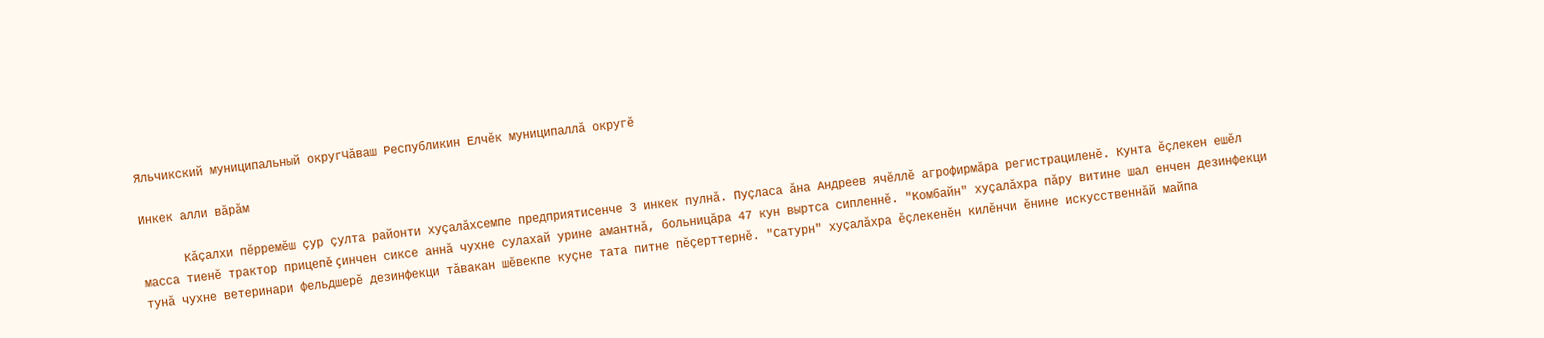Яльчикский муниципальный округЧăваш Республикин Елчĕк муниципаллă округĕ

Инкек алли вăрăм

      Кăçалхи пĕрремĕш çур çулта районти хуçалăхсемпе предприятисенче 3 инкек пулнă. Пуçласа ăна Андреев ячĕллĕ агрофирмăра регистрациленĕ. Кунта ĕçлекен ешĕл масса тиенĕ трактор прицепĕ çинчен сиксе аннă чухне сулахай урине амантнă, больницăра 47 кун выртса сипленнĕ. "Комбайн" хуçалăхра пăру витине шал енчен дезинфекци тунă чухне ветеринари фельдшерĕ дезинфекци тăвакан шĕвекпе куçне тата питне пĕçерттернĕ. "Сатурн" хуçалăхра ĕçлекенĕн килĕнчи ĕнине искусственнăй майпа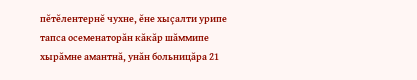пĕтĕлентернĕ чухне, ĕне хыçалти урипе тапса осеменаторăн кăкăр шăммипе хырăмне амантнă, унăн больницăра 21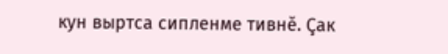кун выртса сипленме тивнĕ. Çак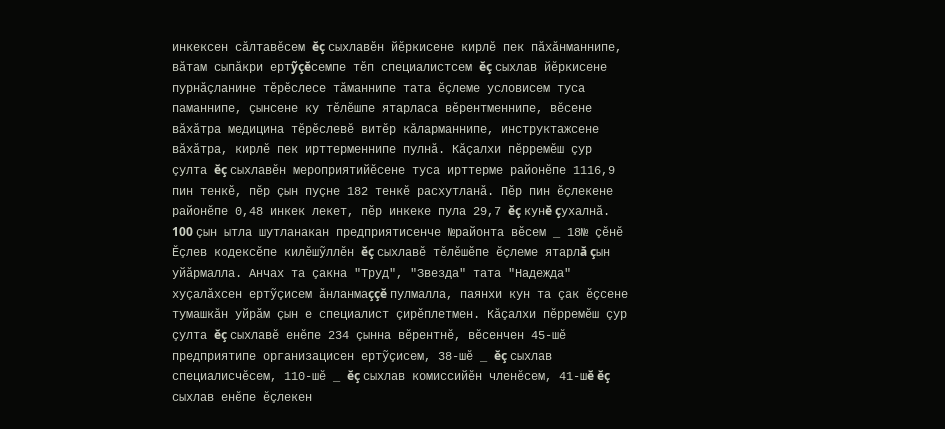инкексен сăлтавĕсем ĕç сыхлавĕн йĕркисене кирлĕ пек пăхăнманнипе, вăтам сыпăкри ертỹçĕсемпе тĕп специалистсем ĕç сыхлав йĕркисене пурнăçланине тĕрĕслесе тăманнипе тата ĕçлеме условисем туса паманнипе, çынсене ку тĕлĕшпе ятарласа вĕрентменнипе, вĕсене вăхăтра медицина тĕрĕслевĕ витĕр кăларманнипе, инструктажсене вăхăтра, кирлĕ пек ирттерменнипе пулнă. Кăçалхи пĕрремĕш çур çулта ĕç сыхлавĕн мероприятийĕсене туса ирттерме районĕпе 1116,9 пин тенкĕ, пĕр çын пуçне 182 тенкĕ расхутланă. Пĕр пин ĕçлекене районĕпе 0,48 инкек лекет, пĕр инкеке пула 29,7 ĕç кунĕ çухалнă. 100 çын ытла шутланакан предприятисенче №районта вĕсем _ 18№ çĕнĕ Ĕçлев кодексĕпе килĕшỹллĕн ĕç сыхлавĕ тĕлĕшĕпе ĕçлеме ятарлă çын уйăрмалла. Анчах та çакна "Труд", "Звезда" тата "Надежда" хуçалăхсен ертỹçисем ăнланмаççĕ пулмалла, паянхи кун та çак ĕçсене тумашкăн уйрăм çын е специалист çирĕплетмен. Кăçалхи пĕрремĕш çур çулта ĕç сыхлавĕ енĕпе 234 çынна вĕрентнĕ, вĕсенчен 45-шĕ предприятипе организацисен ертỹçисем, 38-шĕ _ ĕç сыхлав специалисчĕсем, 110-шĕ _ ĕç сыхлав комиссийĕн членĕсем, 41-шĕ ĕç сыхлав енĕпе ĕçлекен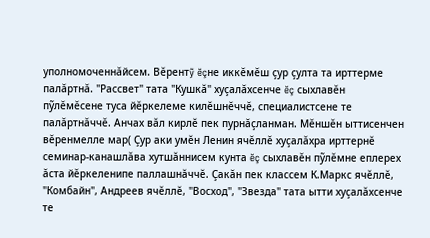уполномоченнăйсем. Вĕрентỹ ĕçне иккĕмĕш çур çулта та ирттерме палăртнă. "Рассвет" тата "Кушкă" хуçалăхсенче ĕç сыхлавĕн пỹлĕмĕсене туса йĕркелеме килĕшнĕччĕ, специалистсене те палăртнăччĕ. Анчах вăл кирлĕ пек пурнăçланман. Мĕншĕн ыттисенчен вĕренмелле мар( Çур аки умĕн Ленин ячĕллĕ хуçалăхра ирттернĕ семинар-канашлăва хутшăннисем кунта ĕç сыхлавĕн пỹлĕмне еплерех ăста йĕркеленипе паллашнăччĕ. Çакăн пек классем К.Маркс ячĕллĕ, "Комбайн", Андреев ячĕллĕ, "Восход", "Звезда" тата ытти хуçалăхсенче те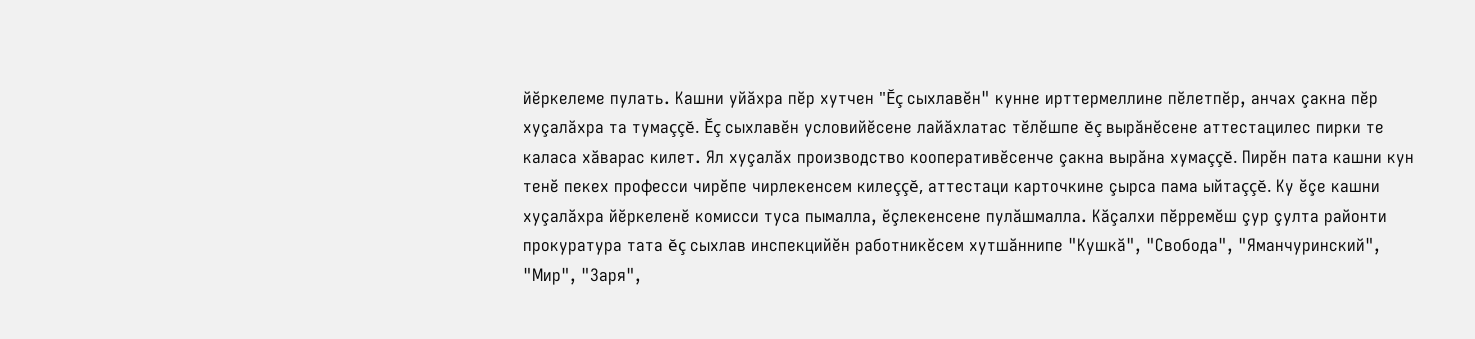йĕркелеме пулать. Кашни уйăхра пĕр хутчен "Ĕç сыхлавĕн" кунне ирттермеллине пĕлетпĕр, анчах çакна пĕр хуçалăхра та тумаççĕ. Ĕç сыхлавĕн условийĕсене лайăхлатас тĕлĕшпе ĕç вырăнĕсене аттестацилес пирки те каласа хăварас килет. Ял хуçалăх производство кооперативĕсенче çакна вырăна хумаççĕ. Пирĕн пата кашни кун тенĕ пекех професси чирĕпе чирлекенсем килеççĕ, аттестаци карточкине çырса пама ыйтаççĕ. Ку ĕçе кашни хуçалăхра йĕркеленĕ комисси туса пымалла, ĕçлекенсене пулăшмалла. Кăçалхи пĕрремĕш çур çулта районти прокуратура тата ĕç сыхлав инспекцийĕн работникĕсем хутшăннипе "Кушкă", "Свобода", "Яманчуринский", "Мир", "Заря",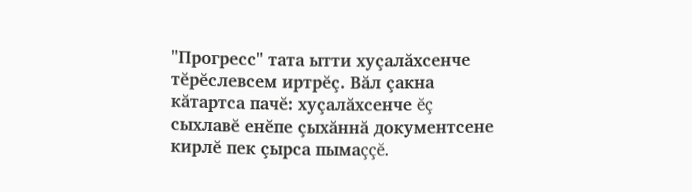"Прогресс" тата ытти хуçалăхсенче тĕрĕслевсем иртрĕç. Вăл çакна кăтартса пачĕ: хуçалăхсенче ĕç сыхлавĕ енĕпе çыхăннă документсене кирлĕ пек çырса пымаççĕ.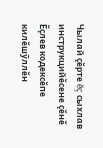Чылай çĕрте ĕç сыхлав инструкцийĕсене çĕнĕ Ĕçлев кодексĕпе килĕшỹллĕн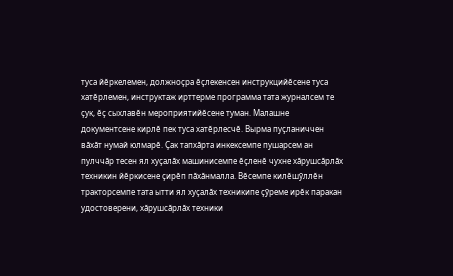туса йĕркелемен, должноçра ĕçлекенсен инструкцийĕсене туса хатĕрлемен, инструктаж ирттерме программа тата журналсем те çук, ĕç сыхлавĕн мероприятийĕсене туман. Малашне документсене кирлĕ пек туса хатĕрлесчĕ. Вырма пуçланиччен вăхăт нумай юлмарĕ. Çак тапхăрта инкексемпе пушарсем ан пулччăр тесен ял хуçалăх машинисемпе ĕçленĕ чухне хăрушсăрлăх техникин йĕркисене çирĕп пăхăнмалла. Вĕсемпе килĕшỹллĕн тракторсемпе тата ытти ял хуçалăх техникипе çỹреме ирĕк паракан удостоверени, хăрушсăрлăх техники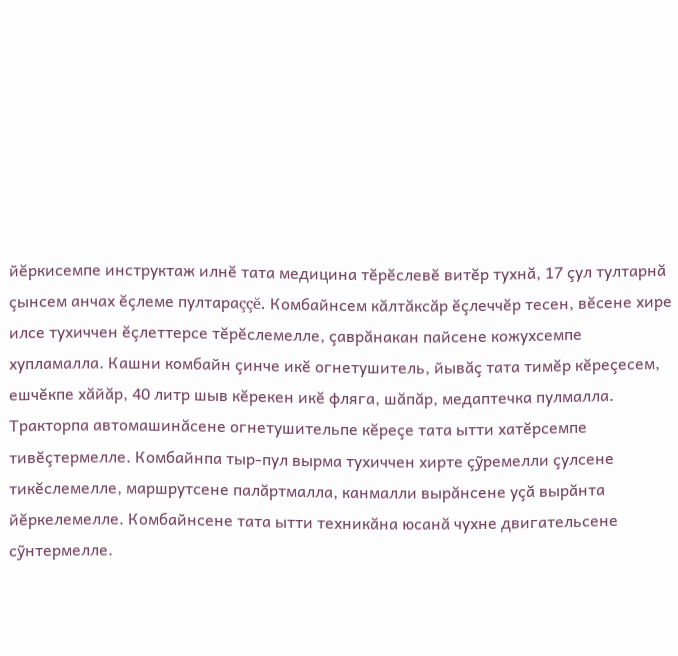йĕркисемпе инструктаж илнĕ тата медицина тĕрĕслевĕ витĕр тухнă, 17 çул тултарнă çынсем анчах ĕçлеме пултараççĕ. Комбайнсем кăлтăксăр ĕçлеччĕр тесен, вĕсене хире илсе тухиччен ĕçлеттерсе тĕрĕслемелле, çаврăнакан пайсене кожухсемпе хупламалла. Кашни комбайн çинче икĕ огнетушитель, йывăç тата тимĕр кĕреçесем, ешчĕкпе хăйăр, 40 литр шыв кĕрекен икĕ фляга, шăпăр, медаптечка пулмалла. Тракторпа автомашинăсене огнетушительпе кĕреçе тата ытти хатĕрсемпе тивĕçтермелле. Комбайнпа тыр-пул вырма тухиччен хирте çỹремелли çулсене тикĕслемелле, маршрутсене палăртмалла, канмалли вырăнсене уçă вырăнта йĕркелемелле. Комбайнсене тата ытти техникăна юсанă чухне двигательсене сỹнтермелле.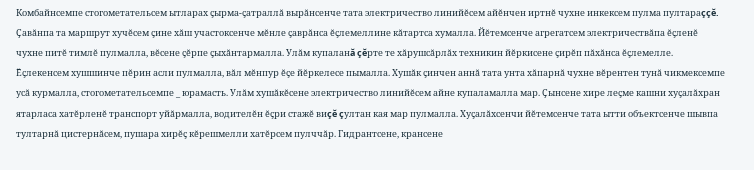Комбайнсемпе стогометательсем ытларах çырма-çатраллă вырăнсенче тата электричество линийĕсем айĕнчен иртнĕ чухне инкексем пулма пултараççĕ. Çавăнпа та маршрут хучĕсем çине хăш участоксенче мĕнле çаврăнса ĕçлемеллине кăтартса хумалла. Йĕтемсенче агрегатсем электричествăпа ĕçленĕ чухне питĕ тимлĕ пулмалла, вĕсене çĕрпе çыхăнтармалла. Улăм купаланă çĕрте те хăрушсăрлăх техникин йĕркисене çирĕп пăхăнса ĕçлемелле. Ĕçлекенсем хушшинче пĕрин асли пулмалла, вăл мĕнпур ĕçе йĕркелесе пымалла. Хушăк çинчен аннă тата унта хăпарнă чухне вĕрентен тунă чикмексемпе усă курмалла, стогометательсемпе _ юрамасть. Улăм хушăкĕсене электричество линийĕсем айне купаламалла мар. Çынсене хире леçме кашни хуçалăхран ятарласа хатĕрленĕ транспорт уйăрмалла, водителĕн ĕçри стажĕ виçĕ çултан кая мар пулмалла. Хуçалăхсенчи йĕтемсенче тата ытти объектсенче шывпа тултарнă цистернăсем, пушара хирĕç кĕрешмелли хатĕрсем пулччăр. Гидрантсене, крансене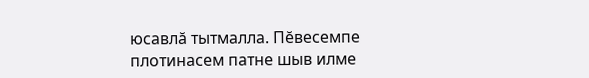юсавлă тытмалла. Пĕвесемпе плотинасем патне шыв илме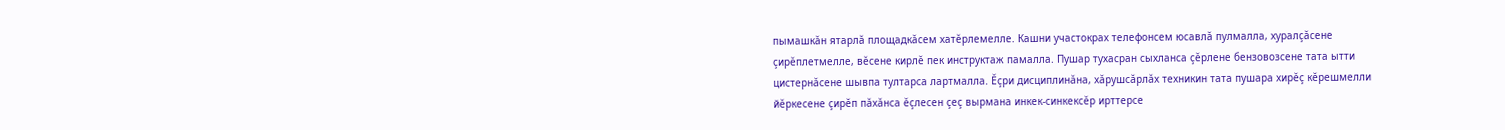пымашкăн ятарлă площадкăсем хатĕрлемелле. Кашни участокрах телефонсем юсавлă пулмалла, хуралçăсене çирĕплетмелле, вĕсене кирлĕ пек инструктаж памалла. Пушар тухасран сыхланса çĕрлене бензовозсене тата ытти цистернăсене шывпа тултарса лартмалла. Ĕçри дисциплинăна, хăрушсăрлăх техникин тата пушара хирĕç кĕрешмелли йĕркесене çирĕп пăхăнса ĕçлесен çеç вырмана инкек-синкексĕр ирттерсе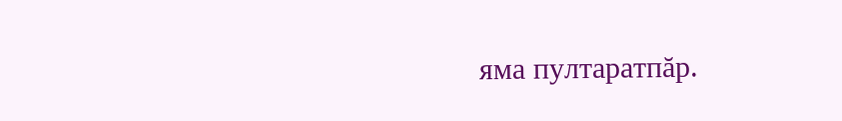яма пултаратпăр.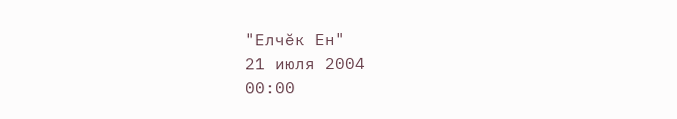"Елчĕк Ен"
21 июля 2004
00:00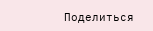Поделиться